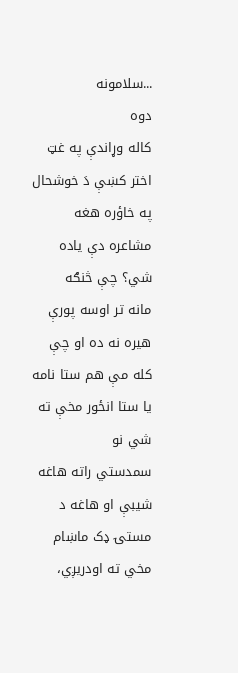...سلامونه
دوه
کاله وړاندې په غټ اختر کښې دَ خوشحال په خاؤره هغه مشاعره دې ياده شي؟ چې څنګه
مانه تر اوسه پورې هیره نه ده او چې کله مې هم ستا نامه یا ستا انځور مخې ته شي نو
سمدستي راته هاغه شیبې او هاغه د مستۍ ډک ماښام مخي ته اودریږي،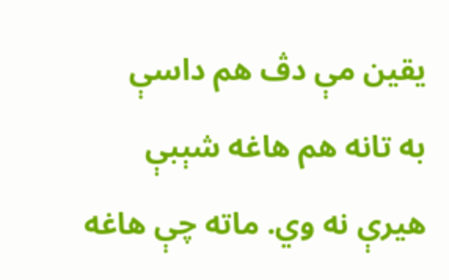یقين مې دڤ هم داسې
به تانه هم هاغه شېبې هیرې نه وي. ماته چې هاغه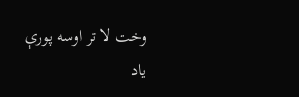وخت لا تر اوسه پورې ياد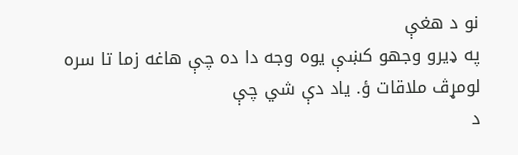نو د هغې
په ډیرو وجهو کښې یوه وجه دا ده چې هاغه زما تا سره لومړڤ ملاقات ؤ. یاد دې شي چې
د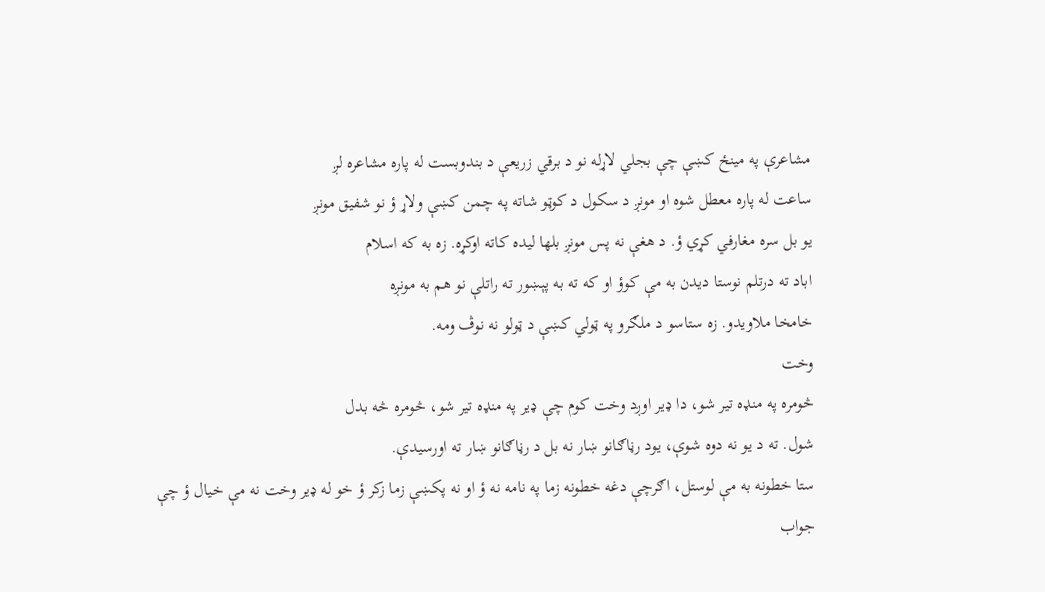مشاعرې په مينځ کښې چې بجلي لاړله نو د برقي زریعې د بندوبست له پاره مشاعره لږ
ساعت له پاره معطل شوه او مونږ د سکول د کوټو شاته په چمن کښې ولاړ ؤ نو شفيق مونږ
یو بل سره مغارفي کړي ؤ. د هغې نه پس مونږ بلها لیده کاته اوکړه. زه به که اسلام
اباد ته درتلم نوستا دیدن به مې کوؤ او که ته به پېښور ته راتلې نو هم به مونږه
خامخا ملاويدو. زه ستاسو د ملګرو په ټولي کښې د ټولو نه نوڤ ومه.
وخت
څومره په منډه تير شو، دا ډیر اوږد وخت کوم چې ډیر په منډه تیر شو، څومره څه بدل
شول. ته د یو نه دوه شوې، يود رڼاګانو ښار نه بل د رڼاګانو ښار ته اورسيدې.
ستا خطونه به مې لوستل، اګرچې دغه خطونه زما په نامه نه ؤ او نه پکښې زما زکر ؤ خو له ډیر وخت نه مې خيال ؤ چې جواب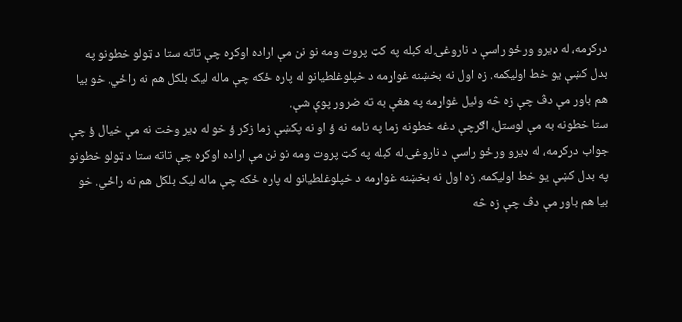درکړمه، له ډیرو ورځو راسې د ناروغۍ له کبله په کټ پروت ومه نو نن مې اراده اوکړه چې تاته ستا د ټولو خطونو په بدل کښې يو خط اولیکمه. زه اول نه بخښنه غواړمه د خپلوغلطیانو له پاره ځکه چې ماله ليک بلکل هم نه راځي. خو بيا هم باور مې دڤ چې زه څه وئيل غواړمه په هغې به ته ضرور پوې شې.
ستا خطونه به مې لوستل، اګرچې دغه خطونه زما په نامه نه ؤ او نه پکښې زما زکر ؤ خو له ډیر وخت نه مې خيال ؤ چې جواب درکړمه، له ډیرو ورځو راسې د ناروغۍ له کبله په کټ پروت ومه نو نن مې اراده اوکړه چې تاته ستا د ټولو خطونو په بدل کښې يو خط اولیکمه. زه اول نه بخښنه غواړمه د خپلوغلطیانو له پاره ځکه چې ماله ليک بلکل هم نه راځي. خو بيا هم باور مې دڤ چې زه څه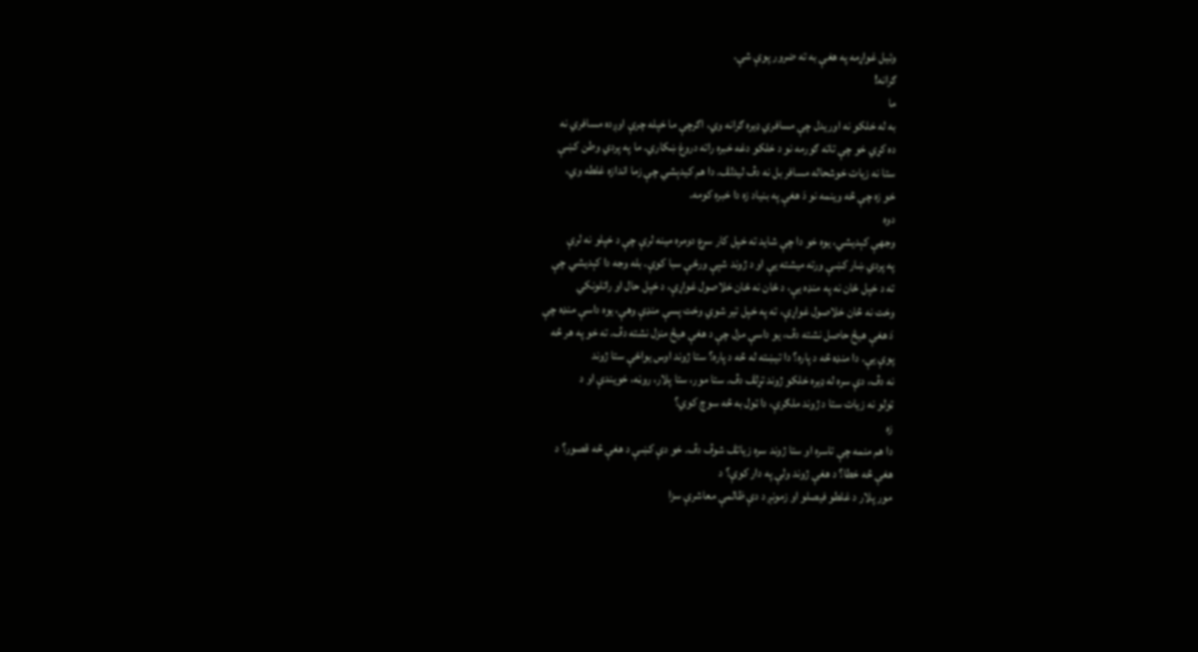وئيل غواړمه په هغې به ته ضرور پوې شې.
ګرانه!
ما
به له خلکو نه اوريدل چې مسافري ډیره ګرانه وي، اګرچې ما خپله چرې اوږده مسافري نه
ده کړي خو چې تاته ګورمه نو د خلکو دغه خبره راته دروغ ښکاري. ما په پردي وطن کښې
ستا نه زيات خوشحاله مسافر بل نه دڤ لیدلڤ. دا هم کیدېشي چې زما اندازه غلطه وي،
خو زه چې څه وينمه نو دَ هغې په بنياد زه دا خبره کومه.
دوه
وجهې کېدیشي، یوه خو دا چې شايد ته خپل کار سرع دومره مينه لرې چې د خپلو نه لرې
په پردي ښار کښې ورته ميشته يې او د ژوند شپې ورځې سبا کوې. بله وجه دا کېدیشي چې
ته د خپل ځان نه په منډه يې، د ځان نه ځان خلاصول غواړې، د خپل حال او راتلونکي
وخت نه څان خلاصول غواړې، ته په خپل تير شوي وخت پسې منډې وهې، يوه داسې منډه چې
دَ هغې هيڅ حاصل نشته دڤ، يو داسې مزل چې د هغې هيڅ منزل نشته دڤ. ته خو په هر څه
پوې يې. دا منډه څه د پاره؟ دا تيښته له څه د پاره؟ ستا ژوند اوس يواځې ستا ژوند
نه دڤ، دې سره له ډیره خلکو ژوند تړلڤ دڤ. ستا مور، ستا پلار، روڼه، خويندې او د
ټولو نه زيات ستا د ژوند ملګرې، دا ټول به څه سوچ کوي؟
زه
دا هم منمه چې تاسره او ستا ژوند سره زياتڤ شوڤ دڤ. خو دې کښې د هغې څه قصور؟ د
هغې څه خطا؟ د هغې ژوند ولې په دار کوې؟ د
مور پلار د غلطو فيصلو او زمونږ د دې ظالمې معاشرې سزا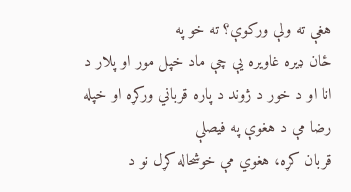هغې ته ولې ورکوې؟ ته خو په
ځان ډیره غاويره يې چې ماد خپل مور او پلار د انا او د خور د ژوند د پاره قرباني ورکړه او خپله رضا مې د هغوې په فیصلې
قربان کړه، هغوي مې خوشحاله کړل نو د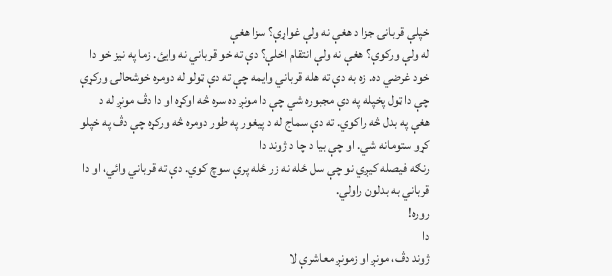خپلې قربانۍ جزا د هغې نه ولې غواړې؟ سزا هغې
له ولې ورکوې؟ هغې نه ولې انتقام اخلې؟ دې ته خو قرباني نه وايئ. زما په نیز خو دا
خود غرضي ده. زه به دې ته هله قرباني وايمه چې ته دې ټولو له دومره خوشحالۍ ورکړې
چې دا ټول پخپله په دې مجبوره شي چې دا مونږ ده سره څه اوکړه او دا دڤ مونږ له د
هغې په بدل څه راکوي. ته دې سماج له د پيغور په طور دومره څه ورکړه چې دڤ په خپلو
کړو ستومانه شي. او چې بیا د چا د ژوند دا
رنګه فيصله کیږي نو چې سل ځله نه زر ځله پرې سوچ کوي. دې ته قرباني وائي، او دا
قرباني به بدلون راولي.
روره!
دا
ژوند دڤ، مونږ او زمونږ معاشرې لا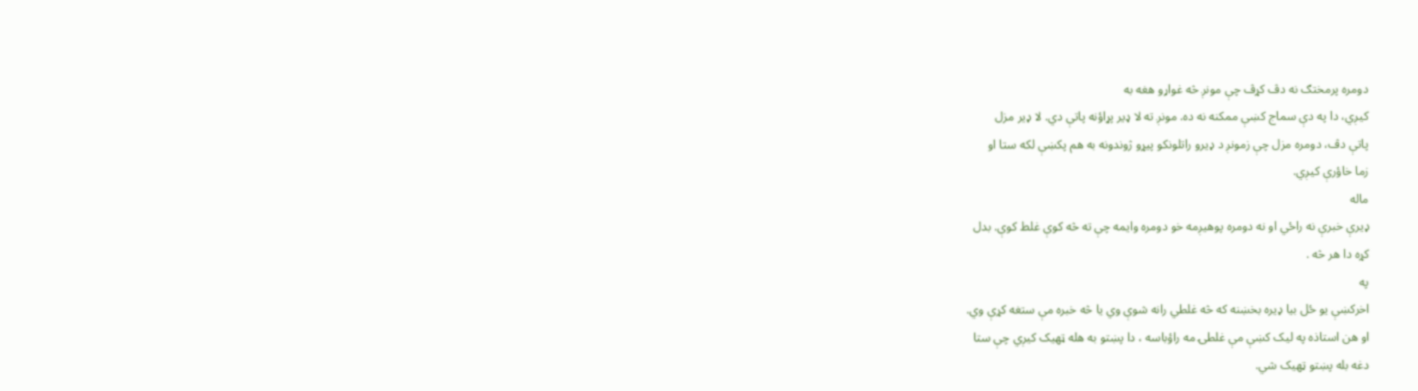دومره پرمختګ نه دڤ کړڤ چې مونږ څه غواړو هغه به
کیږي، دا په دې سماج کښې ممکنه نه ده. مونږ ته لا ډیر پړاؤنه پاتې دي. لا ډیر مزل
پاتې دڤ، دومره مزل چې زمونږ د ډیرو راتلونکو پیړو ژوندونه به هم پکښې لکه ستا او
زما خاؤرې کیږي.
ماله
ډیرې خبرې نه راځي او نه دومره پوهيږمه خو دومره وايمه چې ته څه کوې غلط کوې. بدل
کړه دا هر څه .
په
اخرکښې يو ځل بيا ډیره بخښنه که څه غلطي رانه شوې وي یا څه خبره مې ستغه کړې وي.
او هن استاذه په لیک کښې مې غلطۍ مه راؤباسه ، دا پښتو به هله ټهیک کیږي چې ستا
دغه بله پښتو ټهيک شي.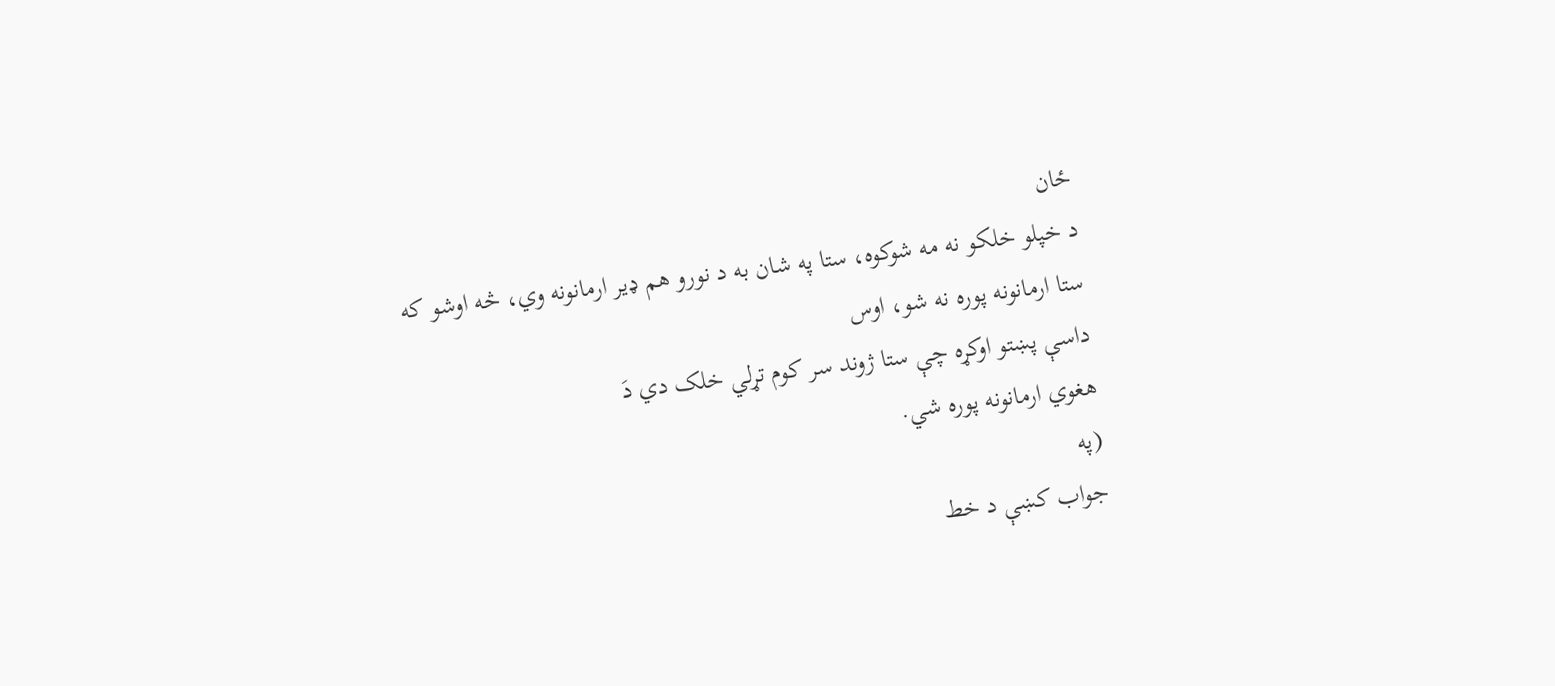ځان
د خپلو خلکو نه مه شوکوه، ستا په شان به د نورو هم ډیر ارمانونه وي، څه اوشو که
ستا ارمانونه پوره نه شو، اوس
داسې پښتو اوکړه چې ستا ژوند سر کوم تړلي خلک دي دَ
هغوي ارمانونه پوره شي.
(په
جواب کښې د خط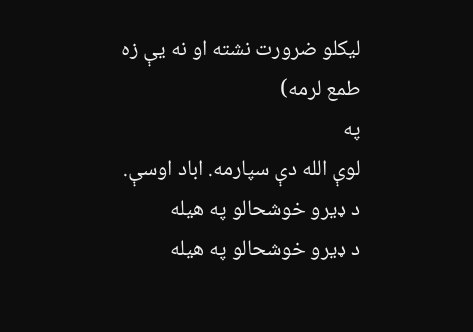لیکلو ضرورت نشته او نه يې زه طمع لرمه)
په
لوې الله دې سپارمه. اباد اوسې.
د ډیرو خوشحالو په هیله
د ډیرو خوشحالو په هیله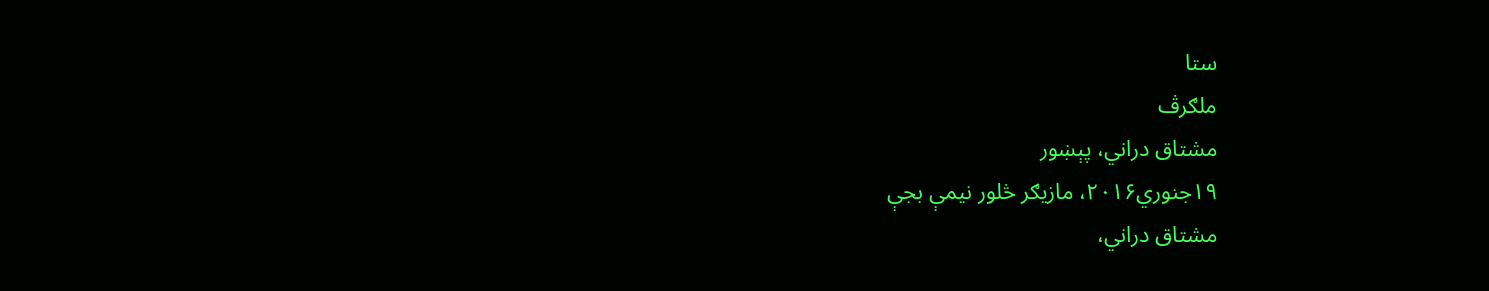ستا
ملګرڤ
مشتاق دراني، پېښور
۱۹جنوري۲۰۱۶، مازیګر څلور نیمې بجې
مشتاق دراني،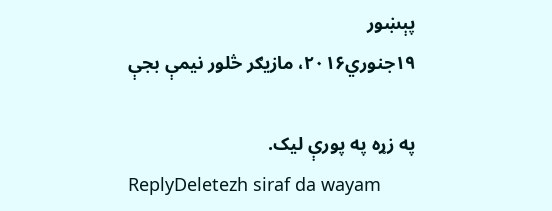پېښور
۱۹جنوري۲۰۱۶، مازیګر څلور نیمې بجې

په زړه په پورې ليک.
ReplyDeletezh siraf da wayam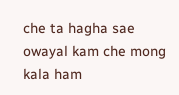che ta hagha sae owayal kam che mong kala ham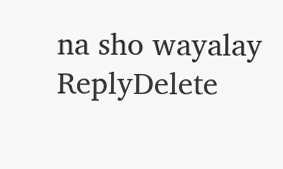na sho wayalay
ReplyDelete